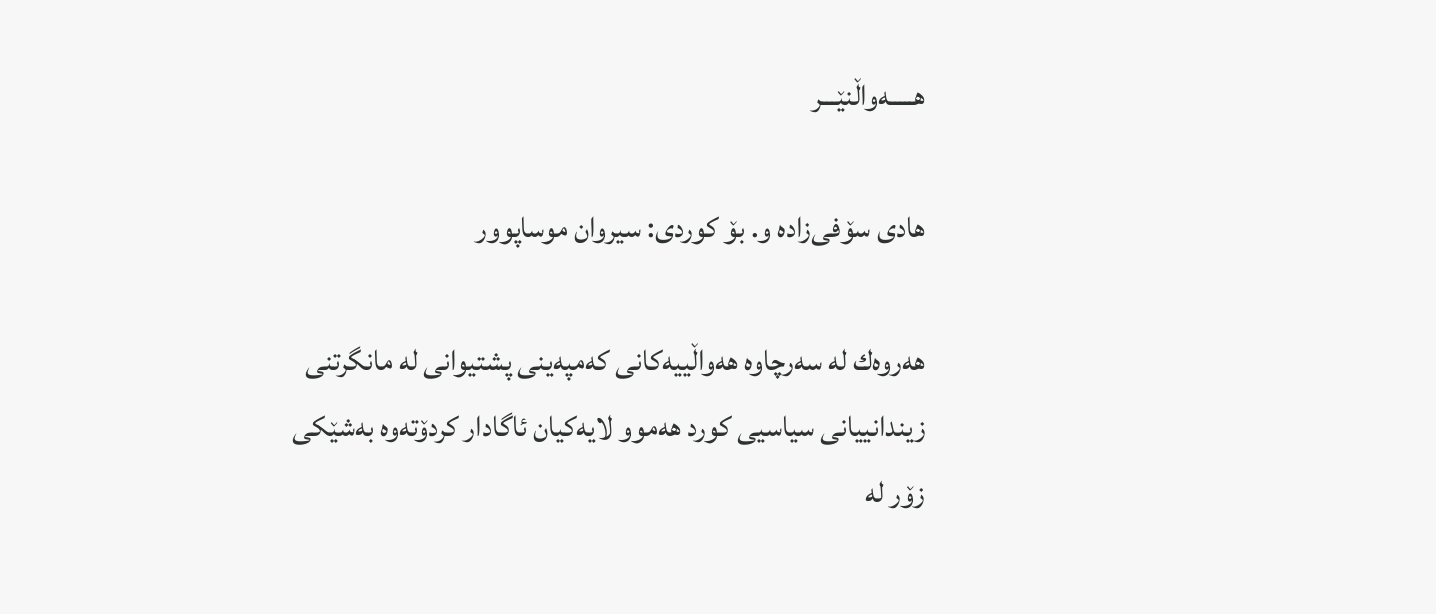هـــــه‌واڵنێـــر

هادی‌ سۆفی‌زاده‌ و. بۆ كوردی‌: سیروان موساپوور

هه‌روه‌ك له‌ سه‌رچاوه‌ هه‌واڵییه‌كانی‌ كه‌مپه‌ینی‌ پشتیوانی‌ له‌ مانگرتنی‌ زیندانییانی‌ سیاسیی‌ كورد هه‌موو لایه‌كیان ئاگادار كردۆته‌وه‌ به‌شێكی‌ زۆر له‌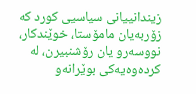زیندانییانی‌ سیاسیی‌ كورد كه‌ زۆربه‌یان مامۆستا، خوێندكار، نووسه‌رو یان رۆشنبیرن، له‌ كرده‌وه‌یه‌كی‌ بوێرانه‌و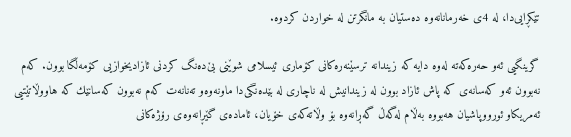تێكڕایی‌دا، له‌ 4ی‌ خه‌رمانانه‌وه‌ ده‌ستیان به‌ مانگرتن له‌ خواردن كردوه‌.

گرینگیی‌ ئه‌و حه‌ره‌كه‌ته‌ له‌وه‌ دایه‌ كه‌ زیندانه‌ ترسێنه‌ره‌كانی‌ كۆماری‌ ئیسلامی‌ شوێنی‌ بێ‌ده‌نگ كردنی‌ ئازادیخوازیی‌ كۆمه‌ڵگا بوون. كه‌م نه‌بوون ئه‌و كه‌سانه‌ی‌ كه‌ پاش ئازاد بوون له‌ زیندانیش له‌ ناچاری‌ له‌ بێده‌نگی‌دا ماونه‌وه‌و ته‌نانه‌ت كه‌م نه‌بوون كه‌سانێك كه‌ هاووڵاتێتیی‌ ئه‌مریكاو ئورووپاشیان هه‌بووه‌ به‌ڵام له‌گه‌ڵ گه‌ڕانه‌وه‌ بۆ وڵاته‌كه‌ی‌ خۆیان، ئاماده‌ی‌ گێڕانه‌وه‌ی‌ رۆژه‌كانی‌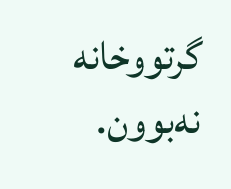گرتووخانه‌ نه‌بوون.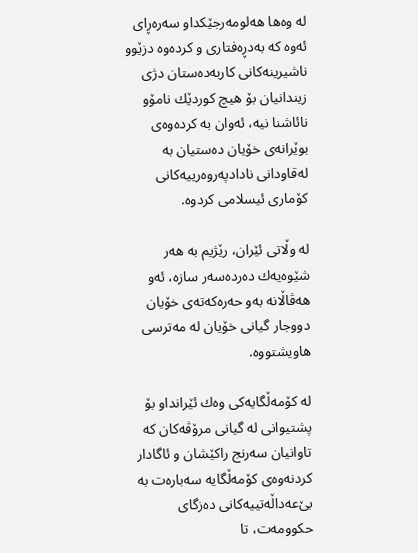له‌ وه‌ها هه‌لومه‌رجێكداو سه‌ره‌ڕای‌ ئه‌وه‌ كه‌ به‌دڕه‌فتاری‌ و كرده‌وه‌ دزێوو ناشیرینه‌كانی‌ كاربه‌ده‌ستان دژی‌ زیندانیان بۆ هیچ كوردێك نامۆو نائاشنا نیه‌، ئه‌وان به‌ كرده‌وه‌ی‌ بوێرانه‌ی‌ خۆیان ده‌ستیان به‌ له‌قاودانی‌ نادادپه‌روه‌رییه‌كانی‌ كۆماری‌ ئیسلامی‌ كردوه‌.

له‌ وڵاتی‌ ئێران، رێژیم به‌ هه‌ر شێوه‌یه‌ك ده‌رده‌سه‌ر سازه‌، ئه‌و هه‌ڤاڵانه‌ به‌و حه‌ره‌كه‌ته‌ی‌ خۆیان دووجار گیانی‌ خۆیان له‌ مه‌ترسی‌ هاویشتووه‌.

له‌ كۆمه‌ڵگایه‌كی‌ وه‌ك ئێرانداو بۆ پشتیوانی‌ له‌ گیانی‌ مرۆڤه‌كان كه‌ تاوانیان سه‌رنج راكێشان و ئاگادار كردنه‌وه‌ی‌ كۆمه‌ڵگایه‌ سه‌باره‌ت به‌ بێ‌عه‌داڵه‌تییه‌كانی‌ ده‌زگای‌ حكوومه‌ت، تا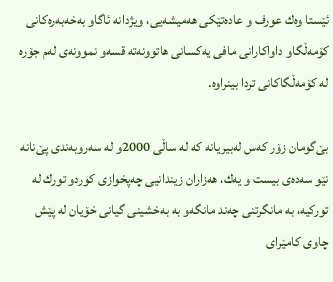ئێستا وه‌ك عورف و عاده‌تێكی‌ هه‌میشه‌یی‌، ویژدانه‌ ئاگاو به‌خه‌به‌ره‌كانی‌ كۆمه‌ڵگاو داواكارانی‌ مافی‌ یه‌كسانی‌ هاتوونه‌ته‌ قسه‌و نموونه‌ی له‌م جۆره‌ له‌ كۆمه‌ڵگاكانی‌ تردا بینراوه‌.

بێ‌گومان زۆر كه‌س له‌بیریانه‌ كه‌ له‌ ساڵی‌ 2000و له‌ سه‌روبه‌ندی‌ پێ‌نانه‌ نێو سه‌ده‌ی‌ بیست و یه‌ك، هه‌زاران زیندانیی‌ چه‌پخوازی‌ كوردو تورك له‌ توركیه‌، به‌ مانگرتنی‌ چه‌ند مانگه‌و به‌ به‌خشینی‌ گیانی‌ خۆیان له‌ پێش چاوی‌ كامێرای‌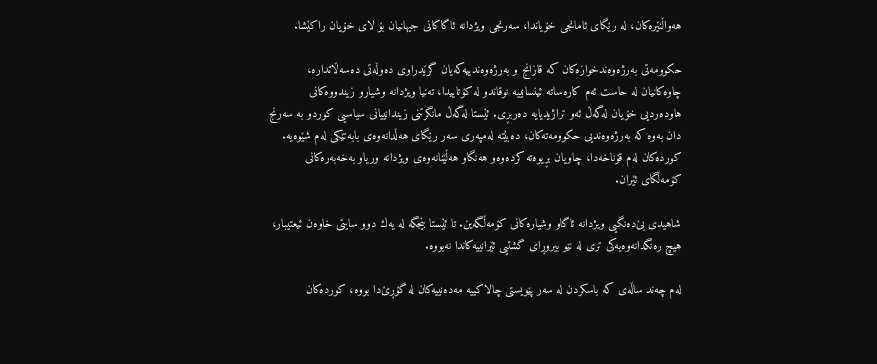هه‌واڵنێره‌كان، له‌ رێگای‌ ئامانجی‌ خۆیاندا، سه‌رنجی‌ ویژدانه‌ ئاگاكانی‌ جیهانیان بۆ لای‌ خۆیان راكێشا.

حكوومه‌تی‌ به‌رژه‌وه‌ندخوازه‌كان كه‌ قازانج و به‌رژه‌وه‌ندییه‌كه‌یان گرێدراوی‌ ده‌وڵه‌تی‌ ده‌سه‌ڵاتداره‌، چاوه‌كانیان له‌ حاست ئه‌م كاره‌ساته‌ ئینسانییه‌ نوقاندو له‌ كۆتاییدا، ته‌نیا ویژدانه‌ وشیارو زیندووه‌كانی‌ هاوده‌ردیی‌ خۆیان له‌گه‌ڵ ئه‌و تراژیدیایه‌ ده‌ربڕی‌. ئێستا له‌گه‌ڵ مانگرتنی‌ زیندانییانی‌ سیاسیی‌ كوردو به‌ سه‌رنج دان به‌وه‌ كه‌ به‌رژه‌وه‌ندیی‌ حكوومه‌ته‌كان، ده‌بێته‌ له‌مپه‌ری‌ سه‌ر رێگای‌ هه‌ڵدانه‌وه‌ی‌ بابه‌تێكی‌ له‌م شێوه‌یه‌. كورده‌كان له‌م قۆناخه‌دا، چاویان بڕیوه‌ته‌ كرده‌وه‌و هه‌نگاو هه‌ڵێنانه‌وه‌ی‌ ویژدانه‌ وریاو به‌خه‌به‌ره‌كانی‌ كۆمه‌ڵگای‌ ئێران.

شاهیدی‌ بێ‌ده‌نگیی‌ ویژدانه‌ ئاگاو وشیاره‌كانی‌ كۆمه‌ڵگه‌ین. تا ئێستا بێجگه‌ له‌ یه‌ك دوو سایتی‌ خاوه‌ن ئیعتیبار، هیچ ره‌نگدانه‌وه‌یه‌كی‌ تری‌ له‌ نێو بیروڕای‌ گشتیی‌ ئێرانییه‌كاندا نه‌بووه‌.

له‌م چه‌ند ساڵه‌ی‌ كه‌ باسكردن له‌ سه‌ر پێویستی‌ چالاكییه‌ مه‌ده‌نییه‌كان له‌ گۆڕێ‌دا بووه‌، كورده‌كان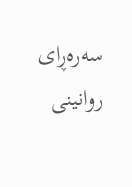سه‌ره‌ڕای‌ روانینی‌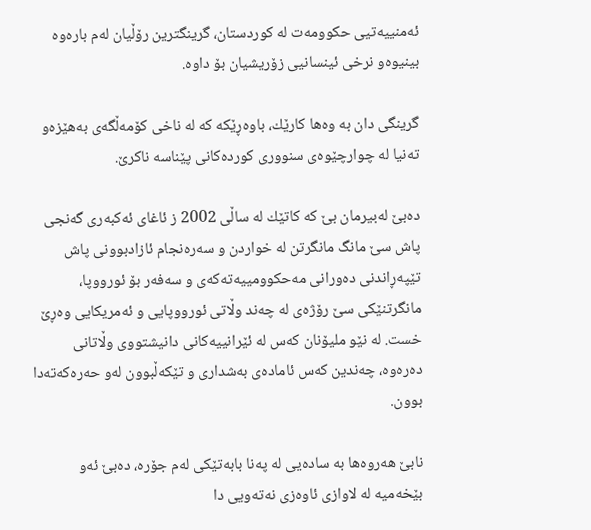ئه‌منییه‌تیی‌ حكوومه‌ت له‌ كوردستان، گرینگترین رۆڵیان له‌م باره‌وه‌ بینیوه‌و نرخی‌ ئینسانیی‌ زۆریشیان بۆ داوه‌.

گرینگی‌ دان به‌ وه‌ها كارێك، باوه‌ڕێكه‌ كه‌ له‌ ناخی‌ كۆمه‌ڵگه‌ی‌ به‌هێزه‌و ته‌نیا له‌ چوارچێوه‌ی‌ سنووری‌ كورده‌كانی‌ پێناسه‌ ناكرێ‌.

ده‌بێ‌ له‌بیرمان بێ‌ كه‌ كاتێك له‌ ساڵی‌ 2002 ز ئاغای‌ ئه‌كبه‌ری‌ گه‌نجی‌ پاش سێ‌ مانگ مانگرتن له‌ خواردن و سه‌ره‌نجام ئازادبوونی‌ پاش تێپه‌ڕاندنی‌ ده‌ورانی‌ مه‌حكوومییه‌ته‌كه‌ی‌ و سه‌فه‌ر بۆ ئورووپا، مانگرتنێكی‌ سێ‌ رۆژه‌ی‌ له‌ چه‌ند وڵاتی‌ ئورووپایی‌ و ئه‌مریكایی‌ وه‌ڕێ‌ خست. له‌ نێو ملیۆنان كه‌س له‌ ئێرانییه‌كانی‌ دانیشتووی‌ وڵاتانی‌ ده‌ره‌وه‌، چه‌ندین كه‌س ئاماده‌ی‌ به‌شداری‌ و تێكه‌ڵبوون له‌و حه‌ره‌كه‌ته‌دا بوون.

نابێ‌ هه‌روه‌ها به‌ ساده‌یی‌ له‌ په‌نا بابه‌تێكی‌ له‌م جۆره‌، ده‌بێ‌ ئه‌و بێخه‌میه‌ له‌ لاوازی‌ ئاوه‌زی‌ نه‌ته‌ویی‌ دا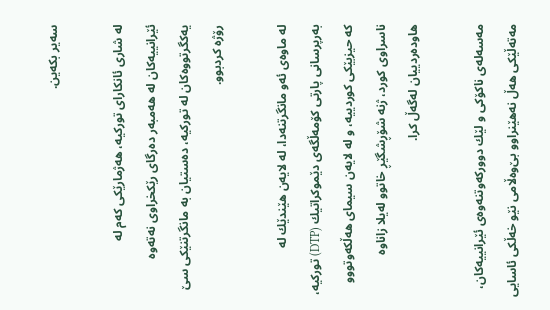سه‌یر بكه‌ین.

له‌ شاری‌ ئانكارای‌ توركیه‌، هه‌ژمارێكی‌ كه‌م له‌ ئێرانییه‌كان له‌ هه‌مبه‌ر ده‌رگای‌ رێكخراوی‌ نه‌ته‌وه‌ یه‌كگرتووه‌كان له‌ توركیه‌، ده‌ستیان به‌ مانگرتنێكی‌ سێ‌ رۆژه‌ كردبوو.

له‌ ماوه‌ی‌ ئه‌و مانگرتنه‌دا، له‌ لایه‌ن هێندێك له‌ به‌رپرسانی‌ پارتی‌ كۆمه‌ڵگه‌ی‌ دێموكراتیك (DTP) توركیه‌، كه‌ حیزبێكی‌ كوردییه‌، و له‌ لایه‌ن سیمای‌ هه‌ڵكه‌وتووو ناسراوی‌ كورد، ژنه‌ شۆڕشگێڕ خاتوو له‌یلا زاناوه‌ هاوده‌ردییان له‌گه‌ڵ كرا.

مه‌سه‌له‌ی‌ ناكۆكی‌ و لێك دووركه‌وتنه‌وه‌ی‌ ئێرانییه‌كان، مه‌ته‌ڵێكی‌ هه‌ڵ نه‌هێنراوو بێ‌وه‌ڵامی‌ نێو خه‌ڵكی‌ ئاسایی‌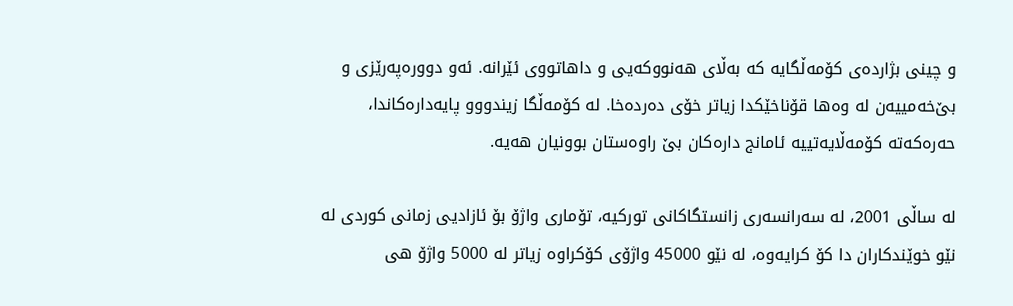و چینی‌ بژارده‌ی‌ كۆمه‌ڵگایه‌ كه‌ به‌ڵای‌ هه‌نووكه‌یی‌ و داهاتووی‌ ئێرانه‌. ئه‌و دووره‌په‌رێزی‌ و بێ‌خه‌مییه‌ن له‌ وه‌ها قۆناخێكدا زیاتر خۆی‌ ده‌رده‌خا. له‌ كۆمه‌ڵگا زیندووو پایه‌داره‌كاندا، حه‌ره‌كه‌ته‌ كۆمه‌ڵایه‌تییه‌ ئامانج داره‌كان بێ‌ راوه‌ستان بوونیان هه‌یه‌.

له‌ ساڵی‌ 2001، له‌ سه‌رانسه‌ری‌ زانستگاكانی‌ توركیه‌، تۆماری‌ واژۆ بۆ ئازادیی‌ زمانی‌ كوردی‌ له‌ نێو خوێندكاران دا كۆ كرایه‌وه‌، له‌ نێو 45000 واژۆی‌ كۆكراوه‌ زیاتر له‌ 5000 واژۆ هی‌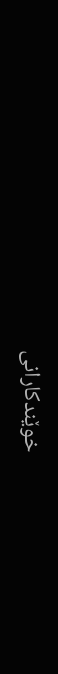خوێندكارانی‌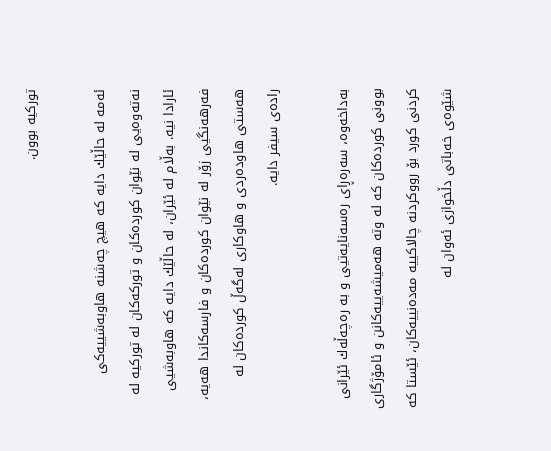توركیه‌ بوون.

ئه‌مه‌ له‌ حاڵێك دایه‌ كه‌ هیچ چه‌شنه‌ هاوبه‌شییه‌كی‌ نه‌ته‌وه‌یی‌ له‌ نێوان كورده‌كان و توركه‌كان له‌ توركیه‌ له‌ ئارادا نیه‌. به‌ڵام له‌ ئێران، له‌ حاڵێك دایه‌ كه‌ هاوبه‌شیی‌ فه‌رهه‌نگیی‌ زۆر له‌ نێوان كورده‌كان و فارسه‌كاندا هه‌یه‌، هه‌ستی‌ هاوده‌ردی‌ و هاوكاری‌ له‌گه‌ڵ كورده‌كان له‌ راده‌ی‌ سیفر دایه‌.

به‌داخه‌وه‌، سه‌ره‌ڕای‌ ره‌سه‌نایه‌تیی‌ و به‌ ره‌چه‌ڵه‌ك ئێرانی‌ بوونی‌ كورده‌كان كه‌ له‌ وته‌ هه‌میشه‌ییه‌كانن و ئامۆژگاری كردنی‌ كورد بۆ رووكردنه‌ چالاكییه‌ مه‌ده‌نییه‌كان، ئێستا كه‌ شێوه‌ی‌ خه‌باتی‌ دڵخوازی‌ ئه‌وان له‌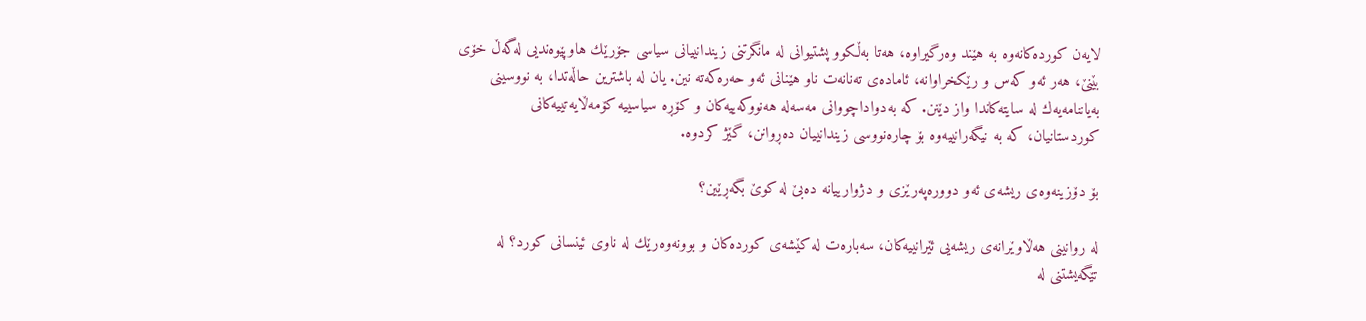لایه‌ن كورده‌كانه‌وه‌ به‌ هێند وه‌رگیراوه‌، هه‌تا به‌ڵكوو پشتیوانی‌ له‌ مانگرتنی‌ زیندانییانی‌ سیاسی‌ جۆرێك هاوپێوه‌ندیی‌ له‌گه‌ڵ خۆی‌ بێنێ‌، هه‌ر ئه‌و كه‌س و رێكخراوانه‌، ئاماده‌ی‌ ته‌نانه‌ت ناو هێنانی‌ ئه‌و حه‌ره‌كه‌ته‌ نین. یان له‌ باشترین حاڵه‌تدا، به‌ نووسینی‌ به‌یاننامه‌یه‌ك له‌ سایته‌كاندا واز دێنن. كه‌ به‌دواداچووانی‌ مه‌سه‌له‌ هه‌نووكه‌ییه‌كان و كۆڕه‌ سیاسییه‌ كۆمه‌ڵایه‌تییه‌كانی‌ كوردستانیان، كه‌ به‌ نیگه‌رانییه‌وه‌ بۆ چاره‌نووسی‌ زیندانییان ده‌ڕوانن، گێژ كردوه‌.

بۆ دۆزینه‌وه‌ی‌ ریشه‌ی ئه‌و دووره‌په‌رێزی‌ و دژوارییانه‌ ده‌بێ‌ له‌ كوێ‌ بگه‌ڕێین؟

له‌ روانینی‌ هه‌ڵاوێرانه‌ی‌ ریشه‌یی‌ ئێرانییه‌كان، سه‌باره‌ت له‌ كێشه‌ی‌ كورده‌كان و بوونه‌وه‌رێك له‌ ناوی‌ ئینسانی‌ كورد؟ له‌ تێگه‌یشتنی‌ له‌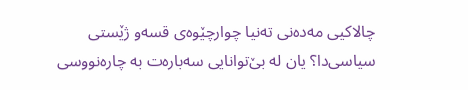چالاكیی‌ مه‌ده‌نی‌ ته‌نیا چوارچێوه‌ی‌ قسه‌و ژێستی‌ سیاسی‌دا؟ یان له‌ بێ‌توانایی‌ سه‌باره‌ت به‌ چاره‌نووسی‌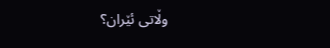وڵاتی‌ ئێران؟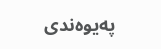په‌یوه‌ندی